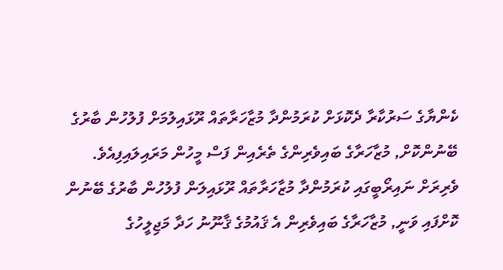ކެންޔާގެ ސަރުކާރާ ދެކޮޅަށް ކުރަމުންދާ މުޒާހަރާތައް ރޫޅައިލުމަށް ފުލުހުން ބާރުގެ ބޭނުންކޮށް, މުޒާހަރާގެ ބައިވެރިންގެ ތެރެއިން ފަސް މީހުން މަރައިލައިފިއެވެ. ވެރިރަށް ނައިރޯބީގައި ކުރަމުންދާ މުޒާހަރާތައް ރޫޅައިލަން ފުލުހުން ބާރުގެ ބޭނުން ކޮށްފައި ވަނީ, މުޒާހަރާގެ ބައިވެރިން އެ ޤައުމުގެ ޤާނޫނު ހަދާ މަޖިލީހުގެ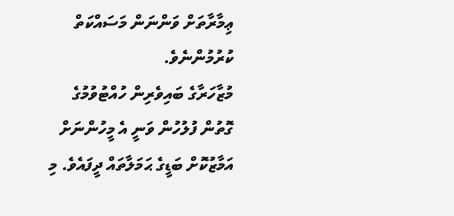ޢިމާރާތަށް ވަންނަން މަސައްކަތް ކުރުމުންނެވެ.
މުޒާހަރާގެ ބައިވެރިން ހުއްޓުވުމުގެ ގޮތުން ފުލުހުން ވަނީ އެ މީހުންނަށް އަމާޒުކޮށް ބަޑީގެ ޙަމަލާތައް ދީފައެވެ. މި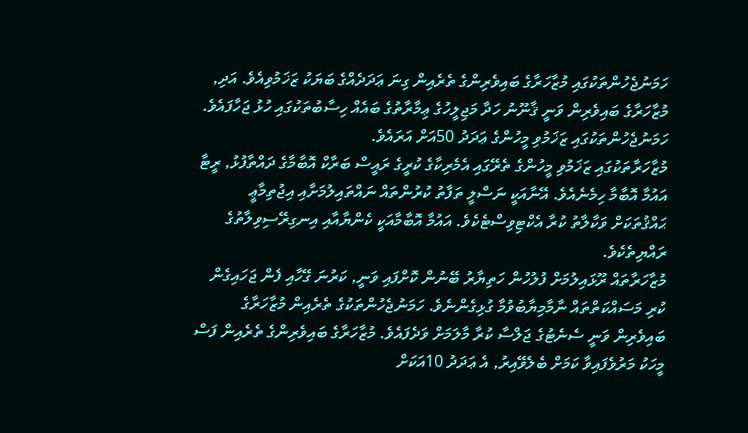ހަމަނުޖެހުންތަކުގައި މުޒާހަރާގެ ބައިވެރިންގެ ތެރެއިން ގިނަ ޢަދަދެއްގެ ބަޔަކު ޒަޚަމުވިއެވެ. އަދި, މުޒާހަރާގެ ބައިވެރިން ވަނީ ޤާނޫނު ހަދާ މަޖިލީހުގެ ޢިމާރާތުގެ ބައެއް ހިސާބުތަކުގައި ހުޅު ޖަހާފައެވެ. ހަމަނުޖެހުންތަކުގައި ޒަޚަމުވި މީހުންގެ ޢަދަދު 50އަށް އަރައެވެ.
މުޒާހަރާތަކުގައި ޒަޚަމުވި މީހުންގެ ތެރޭގައި އެމެރިކާގެ ކުރީގެ ރައީސް ބަރާކް އޮބާމާގެ ދައްތާފުޅު, ރީޓާ އައުމާ އޮބާމާ ހިމެނެއެވެ. އޭނާއަކީ ނަސްލީ ތަފާތު ކުރުންތައް ނައްތައިލުމަށާއި އިޖުތިމާޢީ ޙައްޤުތަކަށް ވަކާލާތު ކުރާ އެކްޓިވިސްޓެކެވެ. އައުމާ އޮބާމާއަކީ ކެންޔާއާއި އިނގިރޭސިވިލާތުގެ ރައްޔިތެކެވެ.
މުޒާހަރާތައް ރޫޅައިލުމަށް ފުލުހުން ހަތިޔާރު ބޭނުން ކޮށްފައި ވަނީ, ކަރުނަ ގޭހާއި ފެން ޖަހައިގެން ކުރި މަސައްކަތްތައް ނާމާމިޔާބުވުމާ ގުޅިގެންނެވެ. ހަމަނުޖެހުންތަކުގެ ތެރެއިން މުޒާހަރާގެ ބައިވެރިން ވަނީ ސެނެޓުގެ ޖަލްސާ ކުރާ މާލަމަށް ވަދެފައެވެ. މުޒާހަރާގެ ބައިވެރިންގެ ތެރެއިން ފަސް މީހަކު މަރުވެފައިވާ ކަމަށް ބެލެވޭއިރު, އެ ޢަދަދު 10އަކަށް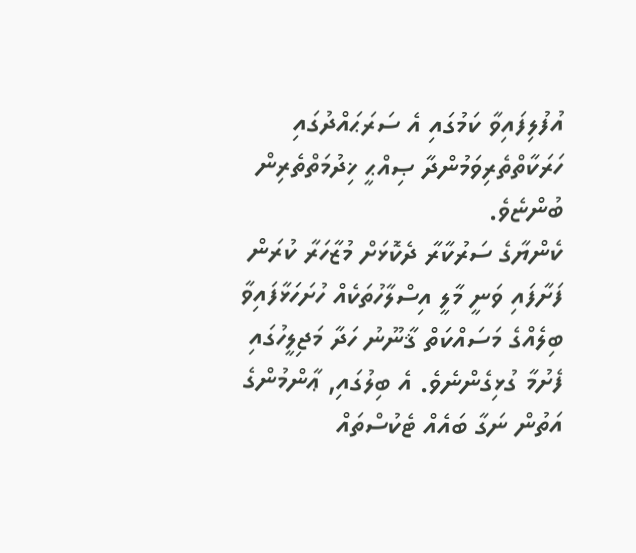އުފުލިފައިވާ ކަމުގައި އެ ސަރަޙައްދުގައި ހަރަކާތްތެރިވަމުންދާ ޞިއްޙީ ޚިދުމަތްތެރިން ބުންޏެވެ.
ކެންޔާގެ ސަރުކާރާ ދެކޮޅަށް މުޒާހަރާ ކުރަން ފަށާފައި ވަނީ މާލީ އިސްލާހުތަކެއް ހުށަހަޅާފައިވާ ބިލެއްގެ މަސައްކަތް ޤާނޫނު ހަދާ މަޖިލީހުގައި ފެށުމާ ގުޅިގެންނެވެ. އެ ބިލުގައި, ޢާންމުންގެ އަތުން ނަގާ ބައެއް ޓެކުސްތައް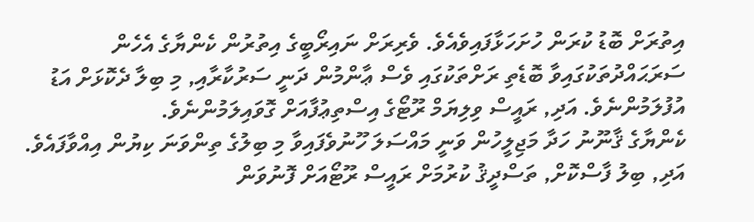އިތުރަށް ބޮޑު ކުރަން ހުށަހަޅާފައިވެއެވެ. ވެރިރަށް ނައިރޯބީގެ އިތުރުން ކެންޔާގެ އެހެން ސަރަޙައްދުތަކުގައިވާ ބޮޑެތި ރަށްތަކުގައި ވެސް ޢާންމުން ދަނީ ސަރުކާރާއި, މި ބިލާ ދެކޮޅަށް އަޑު އުފުލަމުންނެވެ. އަދި, ރައީސް ވިލިޔަމް ރޫޓޯގެ އިސްތިޢުފާއަށް ގޮވައިލަމުންނެވެ.
ކެންޔާގެ ޤާނޫނު ހަދާ މަޖިލީހުން ވަނީ މައްސަލަ ހޫނުވެފައިވާ މި ބިލުގެ ތިންވަނަ ކިޔުން އިއްވާފައެވެ. އަދި, ބިލު ފާސްކޮށް, ތަސްދީޤު ކުރުމަށް ރައީސް ރޫޓޯއަށް ފޮނުވަން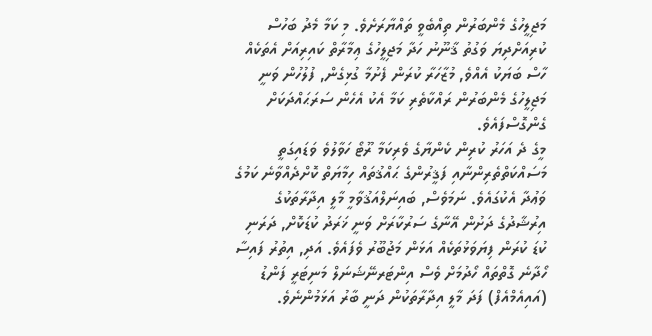މަޖިލީހުގެ މެންބަރުން ތިއްބެވީ ތައްޔާރަށެވެ. މި ކަމާ މެދު ބަހުސް ކުރިއަށްދިޔަ ވަގުތު ޤާނޫނު ހަދާ މަޖިލީހުގެ ޢިމާރާތް ކައިރިއަށް އެތަކެއް ހާސް ބަޔަކު އެއްވެ, މުޒާހަރާ ކުރަން ފެށުމާ ގުޅިގެން, ފުލުހުން ވަނީ މަޖިލީހުގެ މެންބަރުން ރައްކާތެރި ކަމާ އެކު އެހެން ސަރަޙައްދަކަށް ގެންގޮސްފައެވެ.
މީގެ ދެ އަހަރު ކުރިން ކެންޔާގެ ވެރިކަމާ ރޫޓޯ ހަވާލުވެ ވަޑައިގަތީ މަސައްކަތްތެރިންނާއި ފަޤީރުންގެ ޙައްޤުތައް ހިމާޔަތް ކޮށްދެއްވާނެ ކަމުގެ ވަޢުދާ އެކުގައެވެ. ނަމަވެސް, ބައިނަލްއަޤުވާމީ މާލީ އިދާރާތަކުގެ އިރުޝާދުގެ ދަށުން އޭނާގެ ސަރުކާރަށް ވަނީ ޚަރަދު ކުޑަކޮށް, ދަރަނި ކުޑަ ކުރަން ފިޔަވަޅުތަކެއް އަޅަން މަޖުބޫރު ވެފައެވެ. އަދި, އިތުރު ފައިސާ ހޯދާނެ ގޮތްތައް ހޯދުމަށް ވެސް އިންޓަރނޭޝަނަލް މަނިޓަރީ ފަންޑު (އައިއެމްއެފް) ފަދަ މާލީ އިދާރާތަކުން ދަނީ ބާރު އަޅަމުންނެވެ.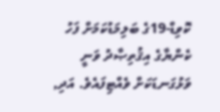ކޮވިޑް-19ގެ ބަލިމަޑުކަމަށް ފަހު ކެންޔާގެ އިޤުތިޞާދު ވަނީ ވަޅުގަނޑަކަށް ވެއްޓިފައެވެ. އަދި,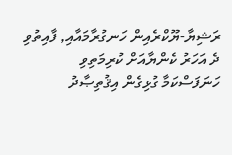ރަޝިޔާ-ޔޫކްރެއިން ހަނގުރާމައާއި, ފާއިތުވި ދެ އަހަރު ކެންޔާއަށް ކުރިމަތިވި ހަނަފަސްކަމާ ގުޅިގެން އިޤުތިޞާދު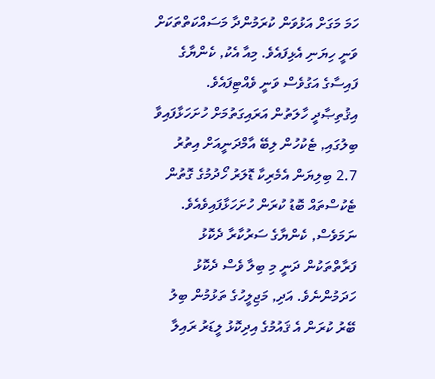ހަމަ މަގަށް އަޅުވަން ކުރަމުންދާ މަސައްކަތްތަކަށް ވަނީ ހިޔަނި އެޅިފައެވެ. މިއާ އެކު, ކެންޔާގެ ފައިސާގެ އަގުވެސް ވަނީ ވެއްޓިފައެވެ.
އިޤުތިޞާދީ ހާލަތުން އަރައިގަތުމަށް ހުށަހަޅާފައިވާ ބިލުގައި, ޓެކުހުން ލިބޭ އާމްދަނީއަށް އިތުރު 2.7 ބިލިޔަން އެމެރިކާ ޑޮލަރު ހޯދުމުގެ ގޮތުން ޓެކުސްތައް ބޮޑު ކުރަން ހުށަހަޅާފައިވެއެވެ. ނަމަވެސް, ކެންޔާގެ ސަރުކާރާ ދެކޮޅު ފަރާތްތަކުން ދަނީ މި ބިލާ ވެސް ދެކޮޅު ހަދަމުންނެވެ. އަދި, މަޖިލީހުގެ ތަޅުމުން ބިލު ބޭރު ކުރަން އެ ޤައުމުގެ އިދިކޮޅު ލީޑަރު ރައިލާ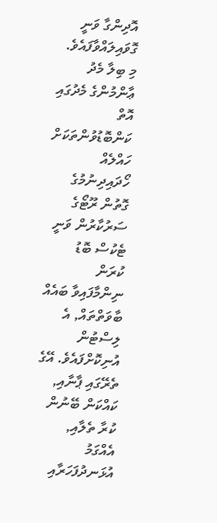އޮދިންގާ ވަނީ ގޮވައިލައްވާފައެވެ.
މި ބިލާ މެދު ޢާންމުންގެ މެދުގައި އޮތް ކަންބޮޑުވުންތަކަށް ހައްލެއް ހޯދައިދިނުމުގެ ގޮތުން ރޫޓޯގެ ސަރުކާރުން ވަނީ ޓެކުސް ބޮޑު ކުރަން ނިންމާފައިވާ ބައެއް ބާވަތްތައް, އެ ލިސްޓުން އުނިކޮށްފައެވެ. އޭގެ ތެރޭގައި ޕާނާއި, ކައްކަން ބޭނުން ކުރާ ތެލާއި, އެއްގަމު އުޅަނދުފަހަރާއި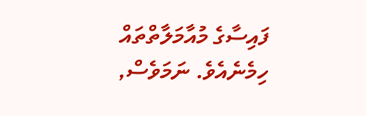ފައިސާގެ މުއާމަލާތްތައް ހިމެނެއެވެ. ނަމަވެސް,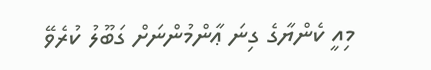މިއީ ކެންޔާގެ ގިނަ ޢާންމުންނަށް ގަބޫލު ކުރެވޭ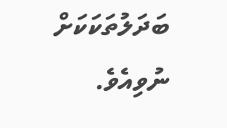ބަދަލުތަކަކަށް ނުވިއެވެ.